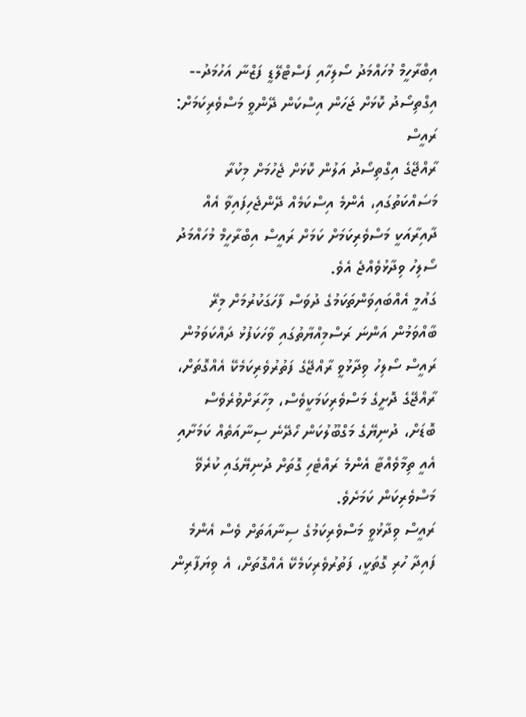އިބްރާހީމް މުހައްމަދު ސޯލިހާއި ފަސްޓްލޭޑީ ފަޒްނާ އަހުމަދު--
އިގްތިސޯދު ކޮޅަށް ޖަހަން އިސްކަން ދޭންވީ މަސްވެރިކަމަށް: ރައީސް
ރާއްޖޭގެ އިގްތިސޯދު އަލުން ކޮޅަށް ޖެހުމަށް މިކުރާ މަސައްކަތުގައި، އެންމެ އިސްކަމެއް ދޭންޖެހިފައިވާ އެއް ދާއިރާއަކީ މަސްވެރިކަމަށް ކަމަށް ރައީސް އިބްރާހީމް މުހައްމަދު ސޯލިހު ވިދާޅުވެއްޖެ އެވެ.
ގައުމީ އެއްބައިވަންތަކަމުގެ ދުވަސް ފާހަގަކުރުމަށް މިރޭ ބާއްވަމުން އަންނަ ރަސްމިއްޔާތުގައި ވާހަކަފުޅު ދައްކަވަމުން ރައީސް ސޯލިހު ވިދާޅުވީ ރާއްޖޭގެ ފަތުރުވެރިކަމެކޭ އެއްގޮތަށް، ރާއްޖޭގެ ދޮށީގެ މަސްވެރިކަމަކީވެސް، މިހާރަށްވުރެވެސް ބޮޑަށް، ދުނިޔޭގެ މަގްބޫލުކަން ހޯދޭނެ ސިނާއަތެއް ކަމަށާއި އެއީ ތިމާވެއްޓާ އެންމެ ރައްޓެހި ގޮތަށް ދުނިޔޭގައި ކުރެވޭ މަސްވެރިކަން ކަމަށެވެ.
ރައީސް ވިދާޅުވީ މަސްވެރިކަމުގެ ސިނާއަތަށް ވެސް އެންމެ ފައިދާ ހުރި ގޮތަކީ، ފަތުރުވެރިކަމެކޭ އެއްގޮތަށް، އެ ވިޔަފާރިން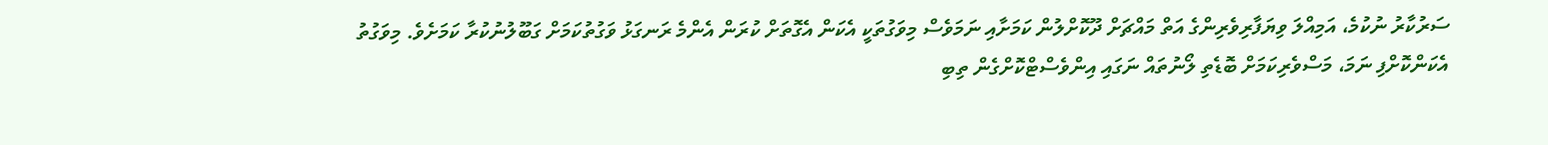ސަރުކާރު ނުކުމެ، އަމިއްލަ ވިޔަފާރިވެރިންގެ އަތް މައްޗަށް ދޫކޮށްލުން ކަމަށާއި ނަމަވެސް މިވަގުތަކީ އެކަން އެގޮތަށް ކުރަން އެންމެ ރަނގަޅު ވަގުތުކަމަށް ގަބޫލުނުކުރާ ކަމަށެވެ. މިވަގުތު އެކަންކޮށްފި ނަމަ، މަސްވެރިކަމަށް ބޮޑެތި ލޯނުތައް ނަގައި އިންވެސްޓްކޮށްގެން ތިބި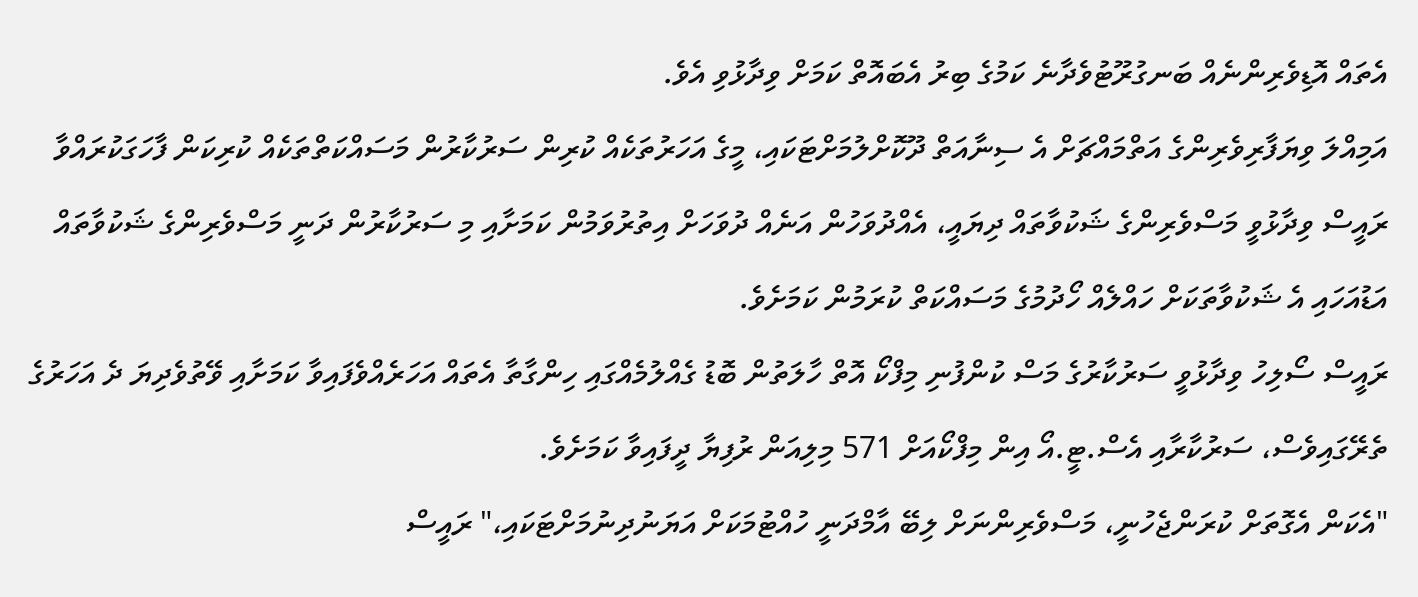އެތައް އޮޑިވެރިންނެއް ބަނގުރޫޓުވެދާނެ ކަމުގެ ބިރު އެބައޮތް ކަމަށް ވިދާޅުވި އެވެ.
އަމިއްލަ ވިޔަފާރިވެރިންގެ އަތްމައްޗަށް އެ ސިނާއަތް ދޫކޮށްލުމަށްޓަކައި، މީގެ އަހަރުތަކެއް ކުރިން ސަރުކާރުން މަސައްކަތްތަކެއް ކުރިކަން ފާހަގަކުރައްވާ ރައީސް ވިދާޅުވީ މަސްވެރިންގެ ޝަކުވާތައް ދިޔައީ، އެއްދުވަހުން އަނެއް ދުވަހަށް އިތުރުވަމުން ކަމަށާއި މި ސަރުކާރުން ދަނީ މަސްވެރިންގެ ޝަކުވާތައް އަޑުއަހައި އެ ޝަކުވާތަކަށް ހައްލެއް ހޯދުމުގެ މަސައްކަތް ކުރަމުން ކަމަށެވެ.
ރައީސް ސޯލިހު ވިދާޅުވީ ސަރުކާރުގެ މަސް ކުންފުނި މިފްކޯ އޮތް ހާލަތުން ބޮޑު ގެއްލުމެއްގައި ހިންގާތާ އެތައް އަހަރެއްވެފައިވާ ކަމަށާއި ވޭތުވެދިޔަ ދެ އަހަރުގެ ތެރޭގައިވެސް، ސަރުކާރާއި އެސް.ޓީ.އޯ އިން މިފްކޯއަށް 571 މިލިއަން ރުފިޔާ ދީފައިވާ ކަމަށެވެ.
"އެކަން އެގޮތަށް ކުރަންޖެހުނީ، މަސްވެރިންނަށް ލިބޭ އާމްދަނީ ހުއްޓުމަކަށް އަޔަނުދިނުމަށްޓަކައި،" ރައީސް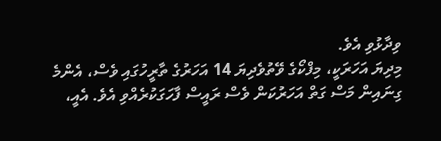ވިދާޅުވި އެވެ.
މިދިޔަ އަހަރަކީ، މިފްކޯގެ ވޭތުވެދިޔަ 14 އަހަރުގެ ތާރީހުގައި ވެސް، އެންމެ ގިނައިން މަސް ގަތް އަހަރުކަން ވެސް ރައީސް ފާހަގަކުރެއްވި އެވެ. އެއީ،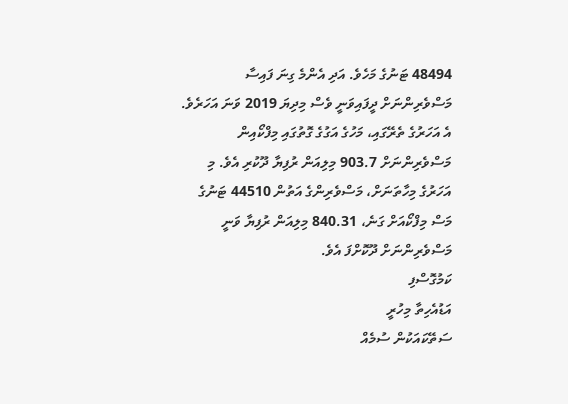48494 ޓަނުގެ މަހެވެ. އަދި އެންމެ ގިނަ ފައިސާ މަސްވެރިންނަށް ދީފައިވަނީ ވެސް މިދިޔަ 2019 ވަނަ އަހަރެވެ. އެ އަހަރުގެ ތެރޭގައި، މަހުގެ އަގުގެ ގޮތުގައި މިފްކޯއިން މަސްވެރިންނަށް 903.7 މިލިއަން ރުފިޔާ ދޫކުރި އެވެ. މި އަހަރުގެ މިހާތަނަށް، މަސްވެރިންގެ އަތުން 44510 ޓަނުގެ މަސް މިފްކޯއަށް ގަނެ، 840.31 މިލިއަން ރުފިޔާ ވަނީ މަސްވެރިންނަށް ދޫކޮށްފަ އެވެ.
ކަމުގޮސްފި
އަޑުއެހިތާ މިހުރީ
ސަތޭކައަކުން ސުމެއް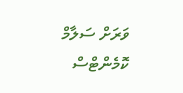ވަރަށް ސަލާމް
ކޮމެންޓްސް